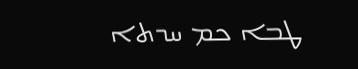ܛܒܐ ܟܡ ܚܖܬܐ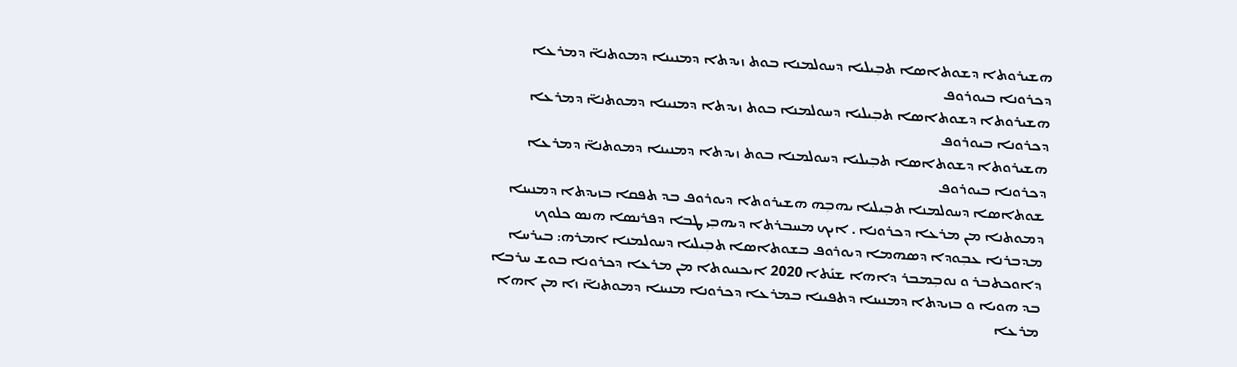ܗܫܝܪܘܬܐ ܕܫܘܬܐܣܐ ܬܒܼܝܠܝܐ ܕܚܘܠܡܢܐ ܒܘܬ ܙܝܕܬܐ ܕܡܢܝܢܐ ܕܡܘܬܢܐ̈ ܕܡܪܥܐ ܕܟܪܘܢܐ ܒܝܘܪܘܦ
ܗܫܝܪܘܬܐ ܕܫܘܬܐܣܐ ܬܒܼܝܠܝܐ ܕܚܘܠܡܢܐ ܒܘܬ ܙܝܕܬܐ ܕܡܢܝܢܐ ܕܡܘܬܢܐ̈ ܕܡܪܥܐ ܕܟܪܘܢܐ ܒܝܘܪܘܦ
ܗܫܝܪܘܬܐ ܕܫܘܬܐܣܐ ܬܒܼܝܠܝܐ ܕܚܘܠܡܢܐ ܒܘܬ ܙܝܕܬܐ ܕܡܢܝܢܐ ܕܡܘܬܢܐ̈ ܕܡܪܥܐ ܕܟܪܘܢܐ ܒܝܘܪܘܦ
ܫܘܬܐܣܐ ܕܚܘܠܡܢܐ ܬܒܼܝܠܝܐ ܝܗܒܼܗ ܗܫܝܪܘܬܐ ܕܝܘܪܘܦ ܒܕ ܬܦܩܐ ܒܙܝܕܬܐ ܕܡܢܝܢܐ ܕܡܘܬܢܐ ܡܢ ܡܪܥܐ ܕܟܪܘܢܐ . ܐܝܟ ܡܚܒܪܬܐ ܕܝܗܒܼܝ ܛܒܐ ܕܦܪܢܣܐ ܗܢܣ ܟܠܘܟ ܡܕܒܪܢܐ ܥܒܼܘܕܐ ܕܣܗܡܐ ܕܝܘܪܘܦ ܒܫܘܬܐܣܐ ܬܒܼܝܠܝܐ ܕܚܘܠܡܢܐ ܐܡܪܗ: ܒܝܪܚܐ ܕܐܘܟܬܒܪ ܘ ܢܘܒܼܡܒܪ ܕܐܗܐ ܫܢܰܬܐ 2020 ܐܝܟܢܝܘܬܐ ܡܢ ܡܪܥܐ ܕܟܪܘܢܐ ܒܘܫ ܚܪܒܐ ܒܕ ܗܘܝܐ ܘ ܒܙܝܕܬܐ ܕܡܢܝܢܐ ܕܬܦܝܢܐ ܒܡܪܥܐ ܕܟܪܘܢܐ ܡܢܝܢܐ ܕܡܘܬܢܐ̈ ܙܐ ܡܢ ܐܗܐ ܡܪܥܐ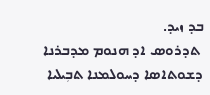ܒܕ ܙܝܕ.
 ܬܕܪܘܣ ܐܕ ܗܢܘܡ ܡܕܒܪܢܐ ܕܫܘܬܐܣܐ ܕܚܘܠܡܢܐ ܬܒܼܝܠܝܐ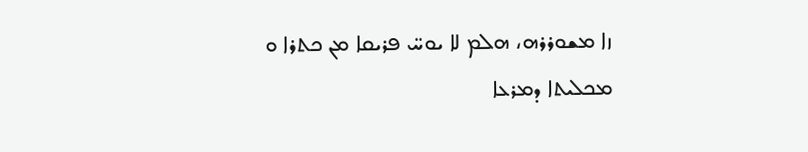ܙܐ ܡܫܘܪܪܗ، ܗܠܡ ܠܐ ܝܘܚ̈ ܦܪܝܩܐ ܡܢ ܟܬܪܐ ܘ ܡܟܠܝܬܐ ܕܡܪܥܐ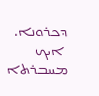ܕܟܪܘܢܐ.
 ܐܝܟ ܡܚܒܪܬܐ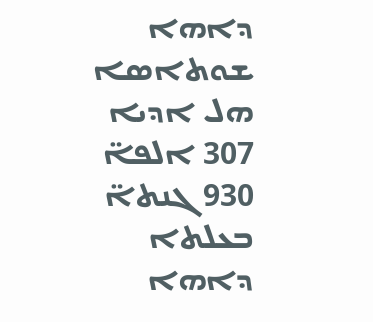ܕܐܗܐ ܫܘܬܐܣܐ ܗܠ ܐܕܝܐ 307 ܐܠܦܐ̈ 930 ܓܢܬܐ̈ ܒܥܠܬܐ ܕܐܗܐ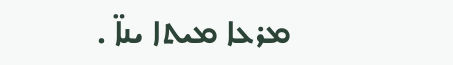ܡܪܥܐ ܡܝܬܐ ܝܢܐ̈ .